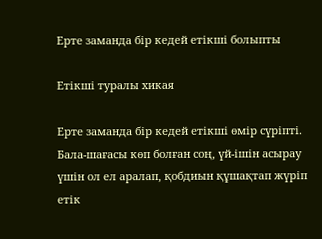Ерте заманда бір кедей етікші болыпты

Етікші туралы хикая

Ерте заманда бір кедей етікші өмір сүріпті. Бала-шағасы көп болған соң, үй-ішін асырау үшін ол ел аралап, қобдиын құшақтап жүріп етік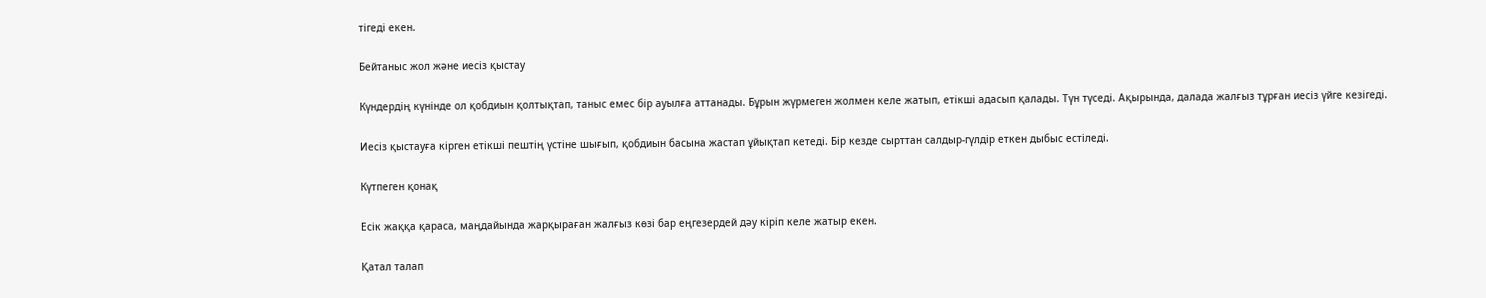тігеді екен.

Бейтаныс жол және иесіз қыстау

Күндердің күнінде ол қобдиын қолтықтап, таныс емес бір ауылға аттанады. Бұрын жүрмеген жолмен келе жатып, етікші адасып қалады. Түн түседі. Ақырында, далада жалғыз тұрған иесіз үйге кезігеді.

Иесіз қыстауға кірген етікші пештің үстіне шығып, қобдиын басына жастап ұйықтап кетеді. Бір кезде сырттан салдыр-гүлдір еткен дыбыс естіледі.

Күтпеген қонақ

Есік жаққа қараса, маңдайында жарқыраған жалғыз көзі бар еңгезердей дәу кіріп келе жатыр екен.

Қатал талап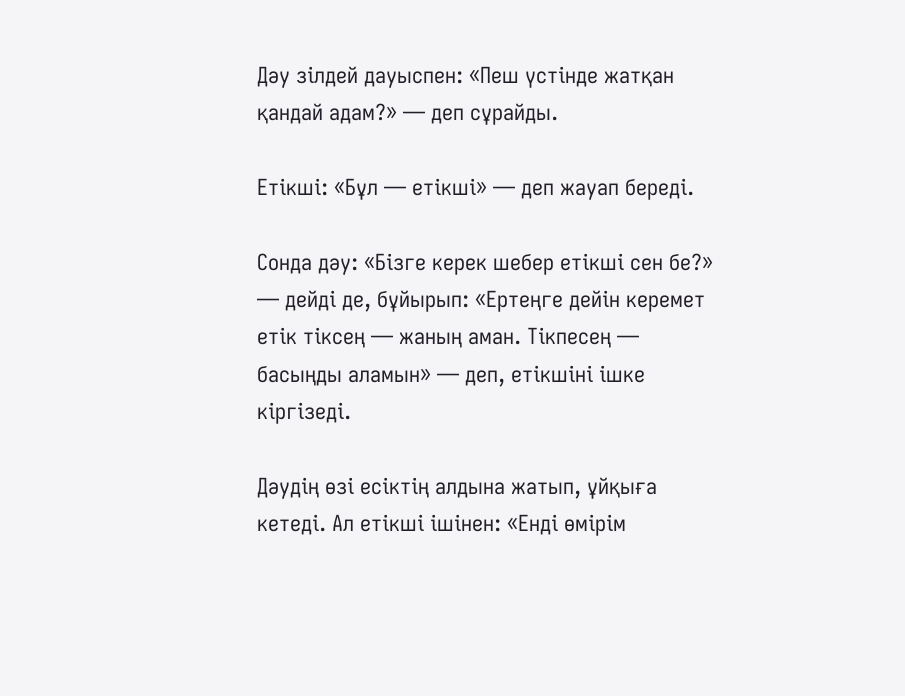Дәу зілдей дауыспен: «Пеш үстінде жатқан қандай адам?» — деп сұрайды.

Етікші: «Бұл — етікші» — деп жауап береді.

Сонда дәу: «Бізге керек шебер етікші сен бе?» — дейді де, бұйырып: «Ертеңге дейін керемет етік тіксең — жаның аман. Тікпесең — басыңды аламын» — деп, етікшіні ішке кіргізеді.

Дәудің өзі есіктің алдына жатып, ұйқыға кетеді. Ал етікші ішінен: «Енді өмірім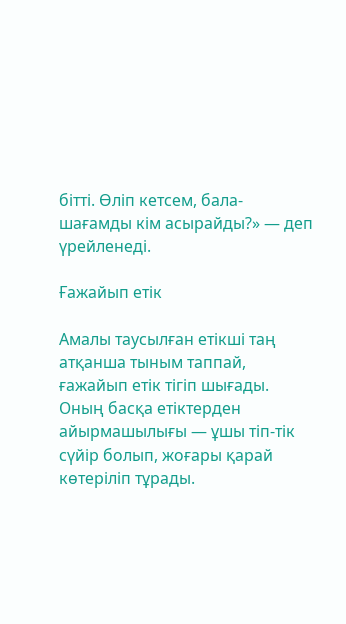бітті. Өліп кетсем, бала-шағамды кім асырайды?» — деп үрейленеді.

Ғажайып етік

Амалы таусылған етікші таң атқанша тыным таппай, ғажайып етік тігіп шығады. Оның басқа етіктерден айырмашылығы — ұшы тіп-тік сүйір болып, жоғары қарай көтеріліп тұрады.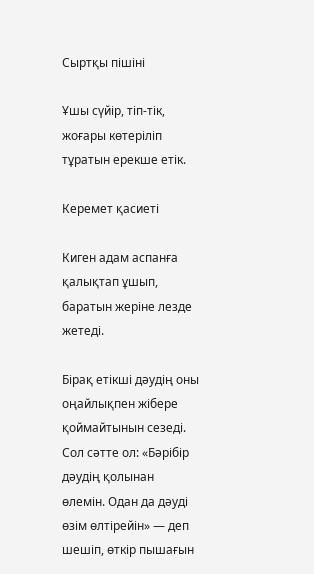Сыртқы пішіні

Ұшы сүйір, тіп-тік, жоғары көтеріліп тұратын ерекше етік.

Керемет қасиеті

Киген адам аспанға қалықтап ұшып, баратын жеріне лезде жетеді.

Бірақ етікші дәудің оны оңайлықпен жібере қоймайтынын сезеді. Сол сәтте ол: «Бәрібір дәудің қолынан өлемін. Одан да дәуді өзім өлтірейін» — деп шешіп, өткір пышағын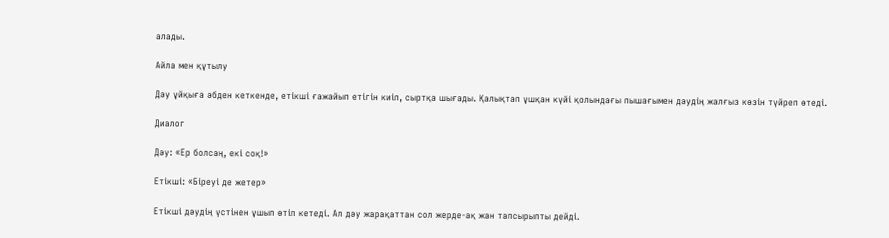алады.

Айла мен құтылу

Дәу ұйқыға әбден кеткенде, етікші ғажайып етігін киіп, сыртқа шығады. Қалықтап ұшқан күйі қолындағы пышағымен дәудің жалғыз көзін түйреп өтеді.

Диалог

Дәу: «Ер болсаң, екі соқ!»

Етікші: «Біреуі де жетер»

Етікші дәудің үстінен ұшып өтіп кетеді. Ал дәу жарақаттан сол жерде-ақ жан тапсырыпты дейді.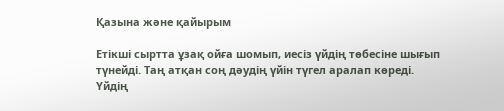Қазына және қайырым

Етікші сыртта ұзақ ойға шомып, иесіз үйдің төбесіне шығып түнейді. Таң атқан соң дәудің үйін түгел аралап көреді. Үйдің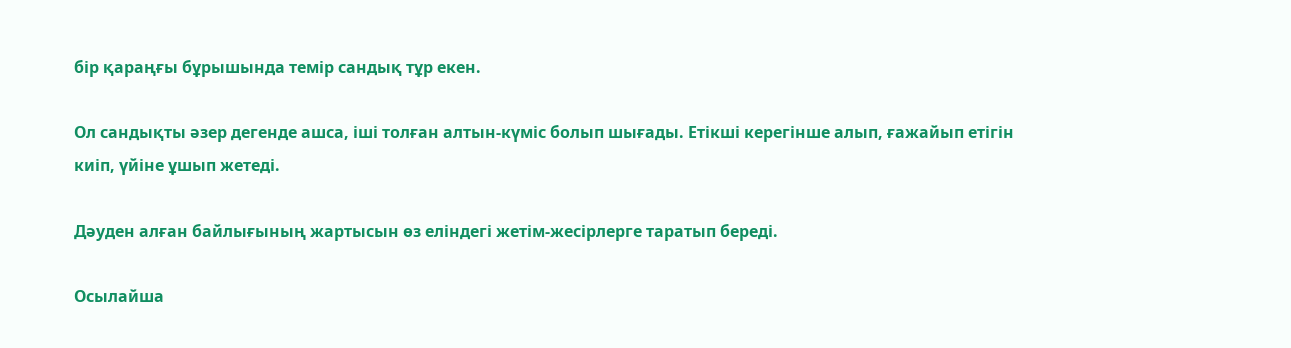бір қараңғы бұрышында темір сандық тұр екен.

Ол сандықты әзер дегенде ашса, іші толған алтын-күміс болып шығады. Етікші керегінше алып, ғажайып етігін киіп, үйіне ұшып жетеді.

Дәуден алған байлығының жартысын өз еліндегі жетім-жесірлерге таратып береді.

Осылайша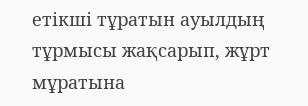етікші тұратын ауылдың тұрмысы жақсарып, жұрт мұратына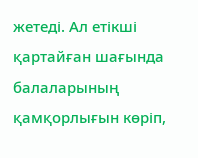жетеді. Ал етікші қартайған шағында балаларының қамқорлығын көріп,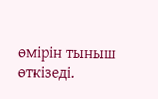өмірін тыныш өткізеді.